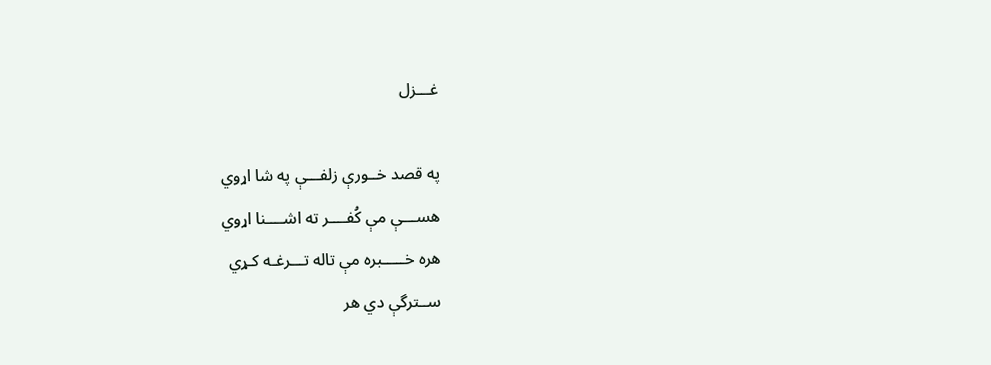غـــزل

په قصد خــورې زلفـــې په شا اړوي
هســـې مې کُفــــر ته اشــــنا اړوي
هره خـــــبره مې تاله تـــرغـه کـړي
ســترگې دي هر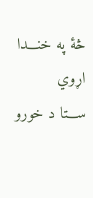څۀ په خنـــدا اړوي
ســـتا د خورو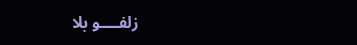زلفــــو بلا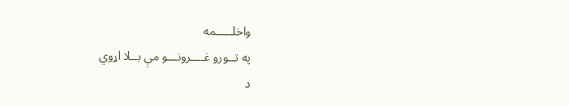واخلـــــمه
په تــورو غــــرونـــو مې بــلا اړوي
د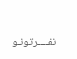نفــــرتونـو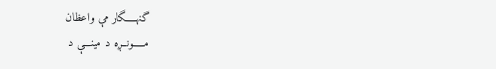گنهـــــگار مې واعظان
مـــــونــږه د مينـــې د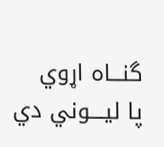گنـــاه اړوي
پا لیــــوني دي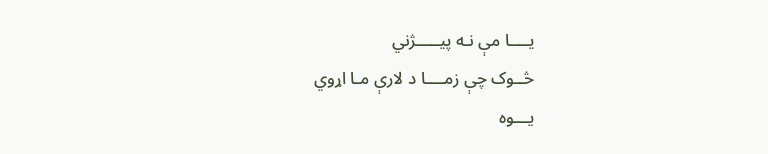يــــا مې نـه پیـــــژني
څــوک چې زمــــا د لارې مـا اړوي
يـــوه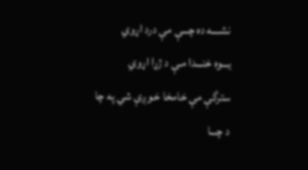نشــــه ده چـــې مې درد اړوي
يـــوه خنـــدا مـې د ژړا اړوي
سترگې مې خامخا خـوږې شي په چا
د چـــا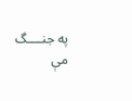په جنــــگ مې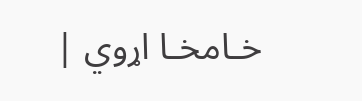خـامخـا اړوي |